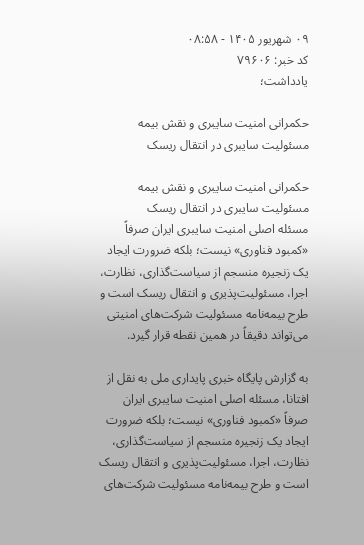۰۹ شهريور ۱۴۰۵ - ۰۸:۵۸
کد خبر: ۷۹۶۰۶
یادداشت؛

حکمرانی امنیت سایبری و نقش بیمه مسئولیت سایبری در انتقال ریسک

حکمرانی امنیت سایبری و نقش بیمه مسئولیت سایبری در انتقال ریسک
مسئله اصلی امنیت سایبری ایران صرفاً «کمبود فناوری» نیست؛ بلکه ضرورت ایجاد یک زنجیره منسجم از سیاست‌گذاری، نظارت، اجرا، مسئولیت‌پذیری و انتقال ریسک است و طرح بیمه‌نامه مسئولیت شرکت‌های امنیتی می‌تواند دقیقاً در همین نقطه قرار گیرد.

به گزارش پایگاه خبری پایداری ملی به نقل از افتانا، مسئله اصلی امنیت سایبری ایران صرفاً «کمبود فناوری» نیست؛ بلکه ضرورت ایجاد یک زنجیره منسجم از سیاست‌گذاری، نظارت، اجرا، مسئولیت‌پذیری و انتقال ریسک است و طرح بیمه‌نامه مسئولیت شرکت‌های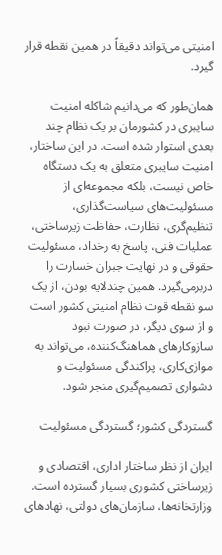امنیتی می‌تواند دقیقاً در همین نقطه قرار گیرد.

همان‌طور که می‌دانیم شاکله امنیت سایبری در کشورمان بر یک نظام چند بعدی استوار شده است. در این ساختار، امنیت سایبری متعلق به یک دستگاه خاص نیست، بلکه مجموعه‌ای از مسئولیت‌های سیاست‌گذاری، تنظیم‌گری، نظارت، حفاظت زیرساختی، عملیات فنی، پاسخ به رخداد، مسئولیت حقوقی و در نهایت جبران خسارت را دربرمی‌گیرد. همین چندلایه بودن، از یک سو نقطه قوت نظام امنیتی کشور است و از سوی دیگر، در صورت نبود سازوکار‌های هماهنگ‌کننده، می‌تواند به موازی‌کاری، پراکندگی مسئولیت و دشواری تصمیم‌گیری منجر شود.

گستردگی کشور؛ گستردگی مسئولیت

ایران از نظر ساختار اداری، اقتصادی و زیرساختی کشوری بسیار گسترده است. وزارتخانه‌ها، سازمان‌های دولتی، نهاد‌های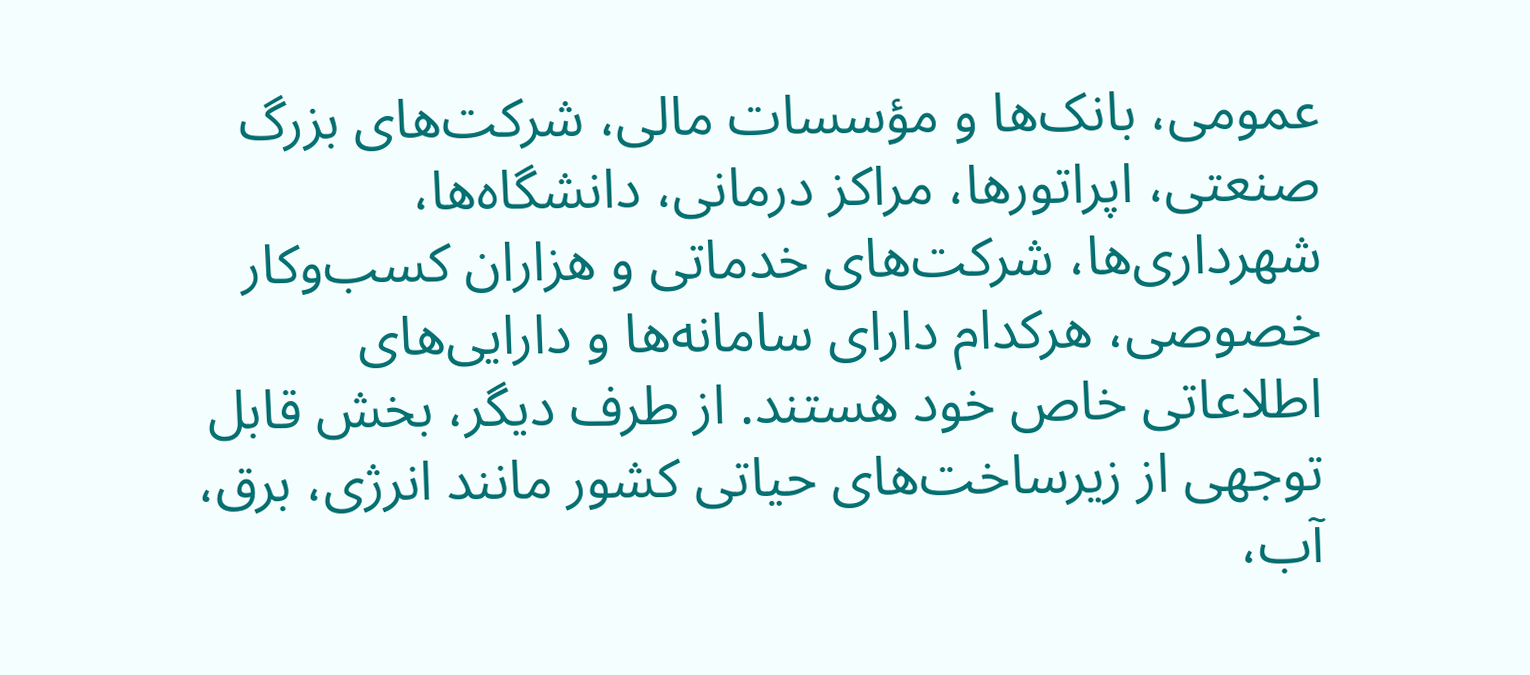عمومی، بانک‌ها و مؤسسات مالی، شرکت‌های بزرگ صنعتی، اپراتورها، مراکز درمانی، دانشگاه‌ها، شهرداری‌ها، شرکت‌های خدماتی و هزاران کسب‌وکار خصوصی، هرکدام دارای سامانه‌ها و دارایی‌های اطلاعاتی خاص خود هستند. از طرف دیگر، بخش قابل توجهی از زیرساخت‌های حیاتی کشور مانند انرژی، برق، آب،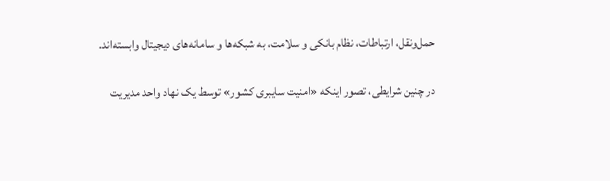حمل‌ونقل، ارتباطات، نظام بانکی و سلامت، به شبکه‌ها و سامانه‌های دیجیتال وابسته‌اند.

در چنین شرایطی، تصور اینکه «امنیت سایبری کشور» توسط یک نهاد واحد مدیریت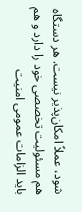شود، عملاً امکان‌پذیر نیست. هر دستگاه هم مسئولیت تخصصی خود را دارد و هم باید الزامات عمومی امنیت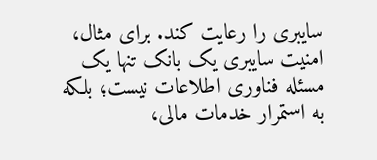سایبری را رعایت کند. برای مثال، امنیت سایبری یک بانک تنها یک مسئله فناوری اطلاعات نیست؛ بلکه به استمرار خدمات مالی،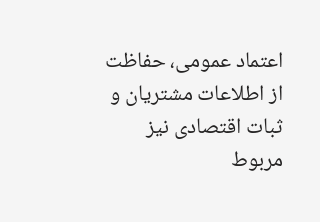اعتماد عمومی، حفاظت از اطلاعات مشتریان و ثبات اقتصادی نیز مربوط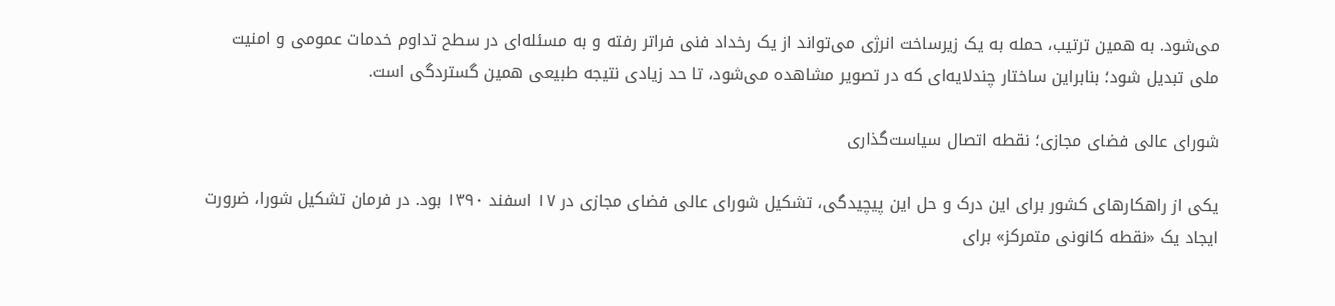می‌شود. به همین ترتیب، حمله به یک زیرساخت انرژی می‌تواند از یک رخداد فنی فراتر رفته و به مسئله‌ای در سطح تداوم خدمات عمومی و امنیت ملی تبدیل شود؛ بنابراین ساختار چندلایه‌ای که در تصویر مشاهده می‌شود، تا حد زیادی نتیجه طبیعی همین گستردگی است.

شورای عالی فضای مجازی؛ نقطه اتصال سیاست‌گذاری

یکی از راهکار‌های کشور برای این درک و حل این پیچیدگی، تشکیل شورای عالی فضای مجازی در ۱۷ اسفند ۱۳۹۰ بود. در فرمان تشکیل شورا، ضرورت ایجاد یک «نقطه کانونی متمرکز» برای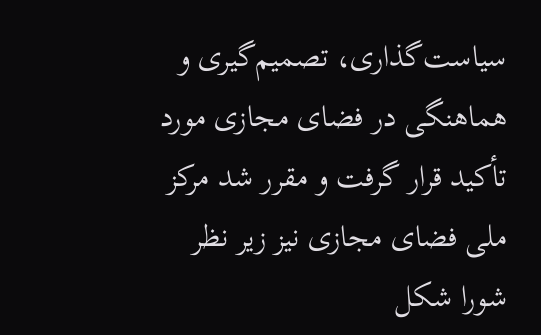سیاست‌گذاری، تصمیم‌گیری و هماهنگی در فضای مجازی مورد تأکید قرار گرفت و مقرر شد مرکز ملی فضای مجازی نیز زیر نظر شورا شکل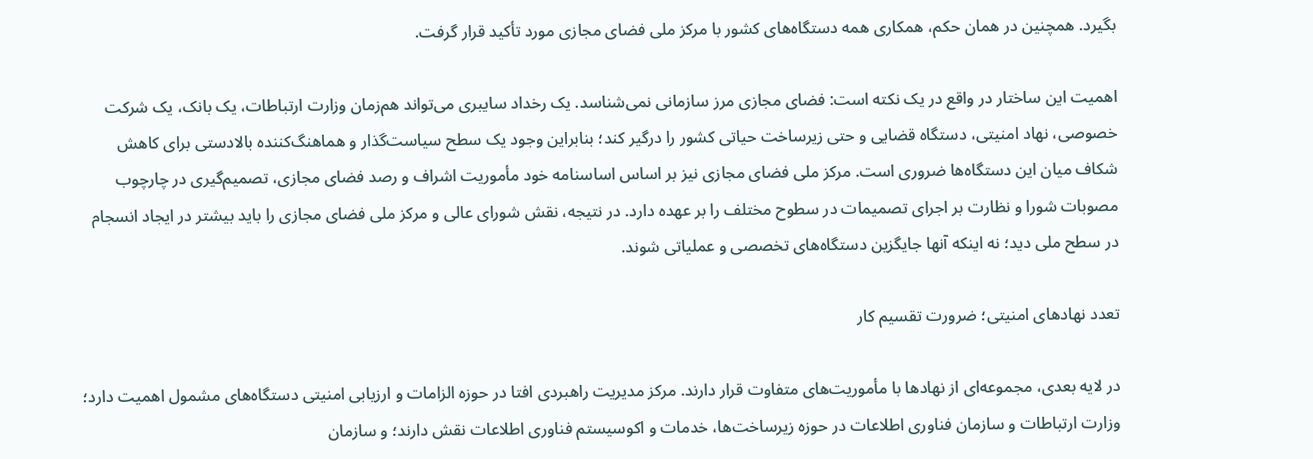بگیرد. همچنین در همان حکم، همکاری همه دستگاه‌های کشور با مرکز ملی فضای مجازی مورد تأکید قرار گرفت.

اهمیت این ساختار در واقع در یک نکته است: فضای مجازی مرز سازمانی نمی‌شناسد. یک رخداد سایبری می‌تواند هم‌زمان وزارت ارتباطات، یک بانک، یک شرکت خصوصی، نهاد امنیتی، دستگاه قضایی و حتی زیرساخت حیاتی کشور را درگیر کند؛ بنابراین وجود یک سطح سیاست‌گذار و هماهنگ‌کننده بالادستی برای کاهش شکاف میان این دستگاه‌ها ضروری است. مرکز ملی فضای مجازی نیز بر اساس اساسنامه خود مأموریت اشراف و رصد فضای مجازی، تصمیم‌گیری در چارچوب مصوبات شورا و نظارت بر اجرای تصمیمات در سطوح مختلف را بر عهده دارد. در نتیجه، نقش شورای عالی و مرکز ملی فضای مجازی را باید بیشتر در ایجاد انسجام در سطح ملی دید؛ نه اینکه آنها جایگزین دستگاه‌های تخصصی و عملیاتی شوند.

تعدد نهاد‌های امنیتی؛ ضرورت تقسیم کار

در لایه بعدی، مجموعه‌ای از نهاد‌ها با مأموریت‌های متفاوت قرار دارند. مرکز مدیریت راهبردی افتا در حوزه الزامات و ارزیابی امنیتی دستگاه‌های مشمول اهمیت دارد؛ وزارت ارتباطات و سازمان فناوری اطلاعات در حوزه زیرساخت‌ها، خدمات و اکوسیستم فناوری اطلاعات نقش دارند؛ و سازمان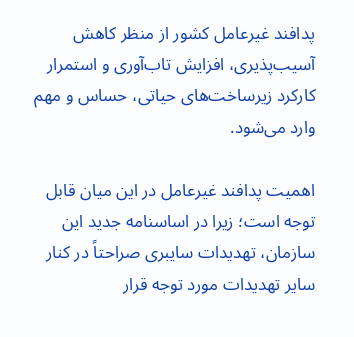پدافند غیرعامل کشور از منظر کاهش آسیب‌پذیری، افزایش تاب‌آوری و استمرار کارکرد زیرساخت‌های حیاتی، حساس و مهم وارد می‌شود.

اهمیت پدافند غیرعامل در این میان قابل توجه است؛ زیرا در اساسنامه جدید این سازمان، تهدیدات سایبری صراحتاً در کنار سایر تهدیدات مورد توجه قرار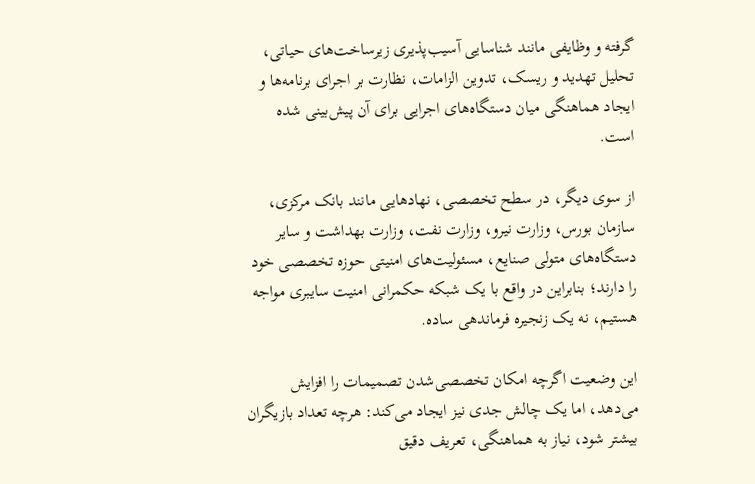گرفته و وظایفی مانند شناسایی آسیب‌پذیری زیرساخت‌های حیاتی، تحلیل تهدید و ریسک، تدوین الزامات، نظارت بر اجرای برنامه‌ها و ایجاد هماهنگی میان دستگاه‌های اجرایی برای آن پیش‌بینی شده است.

از سوی دیگر، در سطح تخصصی، نهاد‌هایی مانند بانک مرکزی، سازمان بورس، وزارت نیرو، وزارت نفت، وزارت بهداشت و سایر دستگاه‌های متولی صنایع، مسئولیت‌های امنیتی حوزه تخصصی خود را دارند؛ بنابراین در واقع با یک شبکه حکمرانی امنیت سایبری مواجه هستیم، نه یک زنجیره فرماندهی ساده.

این وضعیت اگرچه امکان تخصصی‌شدن تصمیمات را افزایش می‌دهد، اما یک چالش جدی نیز ایجاد می‌کند: هرچه تعداد بازیگران بیشتر شود، نیاز به هماهنگی، تعریف دقیق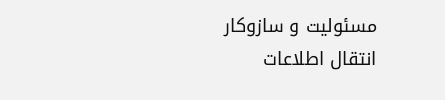مسئولیت و سازوکار انتقال اطلاعات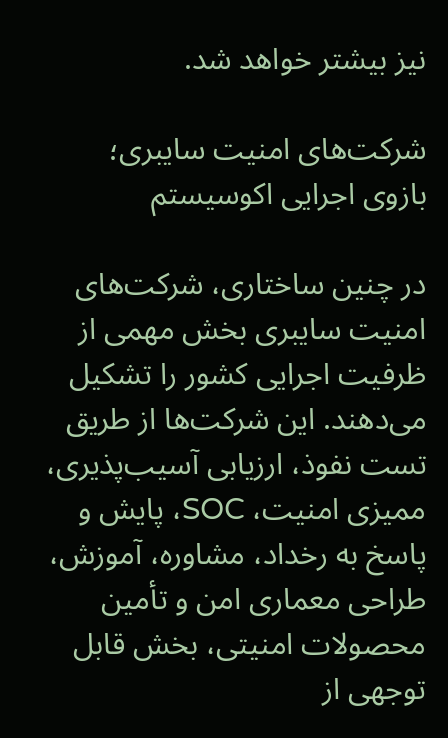نیز بیشتر خواهد شد.

شرکت‌های امنیت سایبری؛ بازوی اجرایی اکوسیستم

در چنین ساختاری، شرکت‌های امنیت سایبری بخش مهمی از ظرفیت اجرایی کشور را تشکیل می‌دهند. این شرکت‌ها از طریق تست نفوذ، ارزیابی آسیب‌پذیری، ممیزی امنیت، SOC، پایش و پاسخ به رخداد، مشاوره، آموزش، طراحی معماری امن و تأمین محصولات امنیتی، بخش قابل توجهی از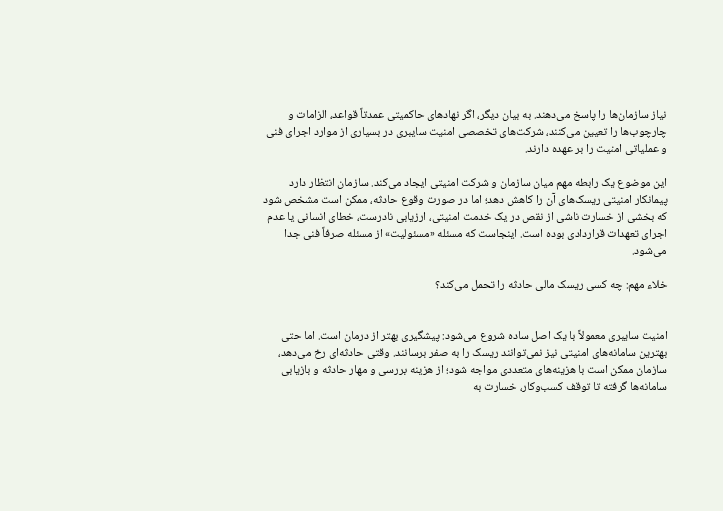نیاز سازمان‌ها را پاسخ می‌دهند. به بیان دیگر، اگر نهاد‌های حاکمیتی عمدتاً قواعد، الزامات و چارچوب‌ها را تعیین می‌کنند، شرکت‌های تخصصی امنیت سایبری در بسیاری از موارد اجرای فنی و عملیاتی امنیت را بر عهده دارند.

این موضوع یک رابطه مهم میان سازمان و شرکت امنیتی ایجاد می‌کند. سازمان انتظار دارد پیمانکار امنیتی ریسک‌های آن را کاهش دهد؛ اما در صورت وقوع حادثه، ممکن است مشخص شود که بخشی از خسارت ناشی از نقص در یک خدمت امنیتی، ارزیابی نادرست، خطای انسانی یا عدم اجرای تعهدات قراردادی بوده است. اینجاست که مسئله «مسئولیت» از مسئله صرفاً فنی جدا می‌شود.

خلاء مهم: چه کسی ریسک مالی حادثه را تحمل می‌کند؟


امنیت سایبری معمولاً با یک اصل ساده شروع می‌شود: پیشگیری بهتر از درمان است. اما حتی بهترین سامانه‌های امنیتی نیز نمی‌توانند ریسک را به صفر برسانند. وقتی حادثه‌ای رخ می‌دهد، سازمان ممکن است با هزینه‌های متعددی مواجه شود؛ از هزینه بررسی و مهار حادثه و بازیابی سامانه‌ها گرفته تا توقف کسب‌وکار، خسارت به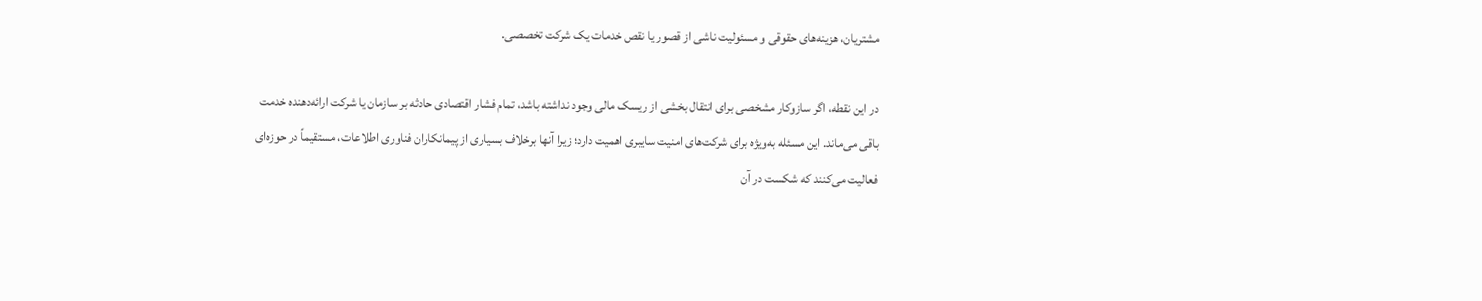مشتریان، هزینه‌های حقوقی و مسئولیت ناشی از قصور یا نقص خدمات یک شرکت تخصصی.

در این نقطه، اگر سازوکار مشخصی برای انتقال بخشی از ریسک مالی وجود نداشته باشد، تمام فشار اقتصادی حادثه بر سازمان یا شرکت ارائه‌دهنده خدمت باقی می‌ماند. این مسئله به‌ویژه برای شرکت‌های امنیت سایبری اهمیت دارد؛ زیرا آنها برخلاف بسیاری از پیمانکاران فناوری اطلاعات، مستقیماً در حوزه‌ای فعالیت می‌کنند که شکست در آن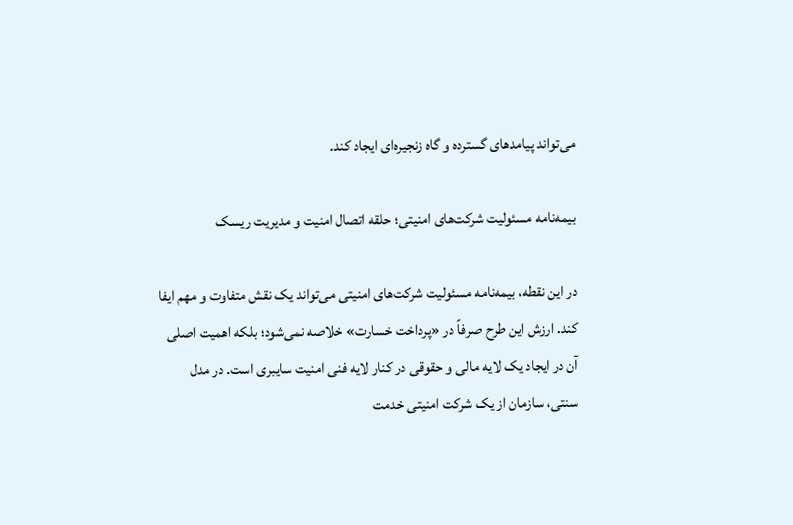می‌تواند پیامد‌های گسترده و گاه زنجیره‌ای ایجاد کند.

بیمه‌نامه مسئولیت شرکت‌های امنیتی؛ حلقه اتصال امنیت و مدیریت ریسک

در این نقطه، بیمه‌نامه مسئولیت شرکت‌های امنیتی می‌تواند یک نقش متفاوت و مهم ایفا کند. ارزش این طرح صرفاً در «پرداخت خسارت» خلاصه نمی‌شود؛ بلکه اهمیت اصلی آن در ایجاد یک لایه مالی و حقوقی در کنار لایه فنی امنیت سایبری است. در مدل سنتی، سازمان از یک شرکت امنیتی خدمت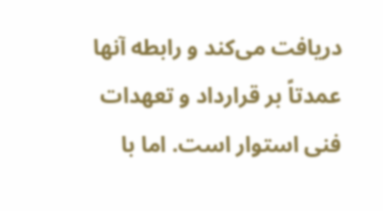دریافت می‌کند و رابطه آنها عمدتاً بر قرارداد و تعهدات فنی استوار است. اما با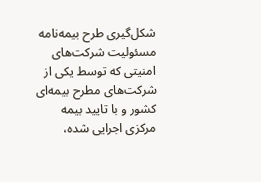شکل‌گیری طرح بیمه‌نامه مسئولیت شرکت‌های امنیتی که توسط یکی از شرکت‌های مطرح بیمه‌ای کشور و با تایید بیمه مرکزی اجرایی شده،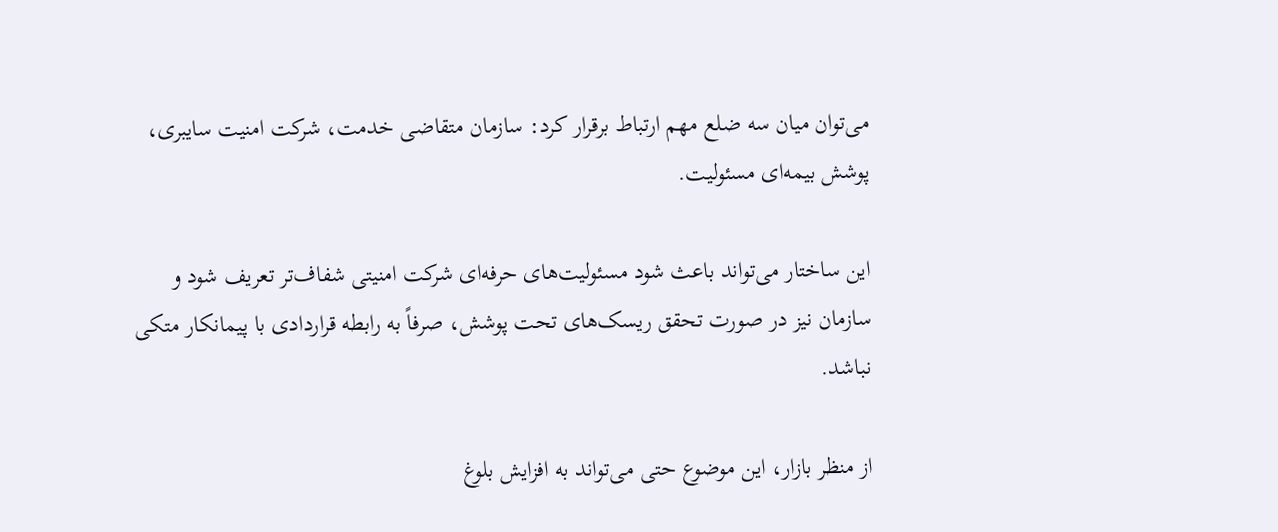می‌توان میان سه ضلع مهم ارتباط برقرار کرد: سازمان متقاضی خدمت، شرکت امنیت سایبری، پوشش بیمه‌ای مسئولیت.

این ساختار می‌تواند باعث شود مسئولیت‌های حرفه‌ای شرکت امنیتی شفاف‌تر تعریف شود و سازمان نیز در صورت تحقق ریسک‌های تحت پوشش، صرفاً به رابطه قراردادی با پیمانکار متکی نباشد.

از منظر بازار، این موضوع حتی می‌تواند به افزایش بلوغ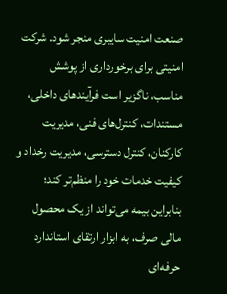صنعت امنیت سایبری منجر شود. شرکت امنیتی برای برخورداری از پوشش مناسب، ناگزیر است فرآیند‌های داخلی، مستندات، کنترل‌های فنی، مدیریت کارکنان، کنترل دسترسی، مدیریت رخداد و کیفیت خدمات خود را منظم‌تر کند؛ بنابراین بیمه می‌تواند از یک محصول مالی صرف، به ابزار ارتقای استاندارد حرفه‌ای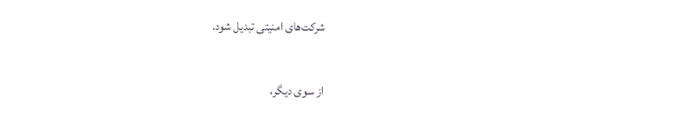شرکت‌های امنیتی تبدیل شود.

از سوی دیگر،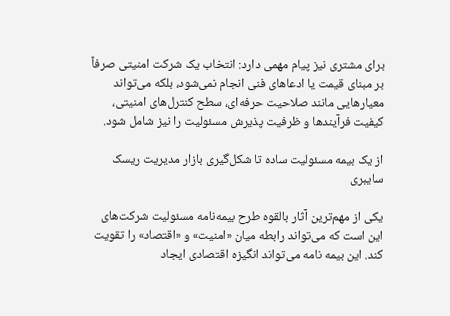برای مشتری نیز پیام مهمی دارد: انتخاب یک شرکت امنیتی صرفاً بر مبنای قیمت یا ادعا‌های فنی انجام نمی‌شود، بلکه می‌تواند معیار‌هایی مانند صلاحیت حرفه‌ای، سطح کنترل‌های امنیتی، کیفیت فرآیند‌ها و ظرفیت پذیرش مسئولیت را نیز شامل شود.

از یک بیمه مسئولیت ساده تا شکل‌گیری بازار مدیریت ریسک سایبری

یکی از مهم‌ترین آثار بالقوه طرح بیمه‌نامه مسئولیت شرکت‌های این است که می‌تواند رابطه میان «امنیت» و «اقتصاد» را تقویت کند. این بیمه نامه می‌تواند انگیزه اقتصادی ایجاد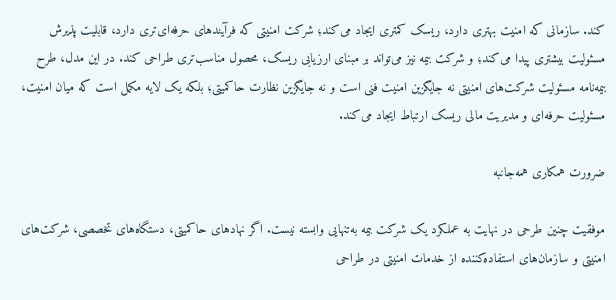کند. سازمانی که امنیت بهتری دارد، ریسک کمتری ایجاد می‌کند؛ شرکت امنیتی که فرآیند‌های حرفه‌ای‌تری دارد، قابلیت پذیرش مسئولیت بیشتری پیدا می‌کند؛ و شرکت بیمه نیز می‌تواند بر مبنای ارزیابی ریسک، محصول مناسب‌تری طراحی کند. در این مدل، طرح بیمه‌نامه مسئولیت شرکت‌های امنیتی نه جایگزین امنیت فنی است و نه جایگزین نظارت حاکمیتی؛ بلکه یک لایه مکمل است که میان امنیت، مسئولیت حرفه‌ای و مدیریت مالی ریسک ارتباط ایجاد می‌کند.

ضرورت همکاری همه‌جانبه

موفقیت چنین طرحی در نهایت به عملکرد یک شرکت بیمه به‌تنهایی وابسته نیست. اگر نهاد‌های حاکمیتی، دستگاه‌های تخصصی، شرکت‌های امنیتی و سازمان‌های استفاده‌کننده از خدمات امنیتی در طراحی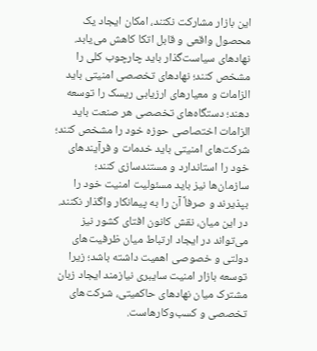این بازار مشارکت نکنند، امکان ایجاد یک محصول واقعی و قابل اتکا کاهش می‌یابد. نهاد‌های سیاست‌گذار باید چارچوب کلی را مشخص کنند؛ نهاد‌های تخصصی امنیتی باید الزامات و معیار‌های ارزیابی ریسک را توسعه دهند؛ دستگاه‌های تخصصی هر صنعت باید الزامات اختصاصی حوزه خود را مشخص کنند؛ شرکت‌های امنیتی باید خدمات و فرآیند‌های خود را استاندارد و مستندسازی کنند؛ سازمان‌ها نیز باید مسئولیت امنیت خود را بپذیرند و صرفاً آن را به پیمانکار واگذار نکنند. در این میان، نقش کانون افتای کشور نیز می‌تواند در ایجاد ارتباط میان ظرفیت‌های دولتی و خصوصی اهمیت داشته باشد؛ زیرا توسعه بازار امنیت سایبری نیازمند ایجاد زبان مشترک میان نهاد‌های حاکمیتی، شرکت‌های تخصصی و کسب‌وکارهاست.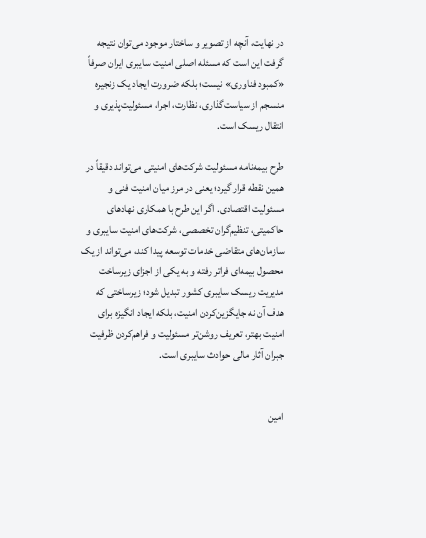در نهایت، آنچه از تصویر و ساختار موجود می‌توان نتیجه گرفت این است که مسئله اصلی امنیت سایبری ایران صرفاً «کمبود فناوری» نیست؛ بلکه ضرورت ایجاد یک زنجیره منسجم از سیاست‌گذاری، نظارت، اجرا، مسئولیت‌پذیری و انتقال ریسک است.

طرح بیمه‌نامه مسئولیت شرکت‌های امنیتی می‌تواند دقیقاً در همین نقطه قرار گیرد؛ یعنی در مرز میان امنیت فنی و مسئولیت اقتصادی. اگر این طرح با همکاری نهاد‌های حاکمیتی، تنظیم‌گران تخصصی، شرکت‌های امنیت سایبری و سازمان‌های متقاضی خدمات توسعه پیدا کند، می‌تواند از یک محصول بیمه‌ای فراتر رفته و به یکی از اجزای زیرساخت مدیریت ریسک سایبری کشور تبدیل شود؛ زیرساختی که هدف آن نه جایگزین‌کردن امنیت، بلکه ایجاد انگیزه برای امنیت بهتر، تعریف روشن‌تر مسئولیت و فراهم‌کردن ظرفیت جبران آثار مالی حوادث سایبری است.


امین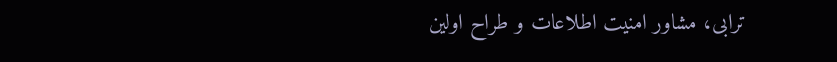ترابی، مشاور امنیت اطلاعات و طراح اولین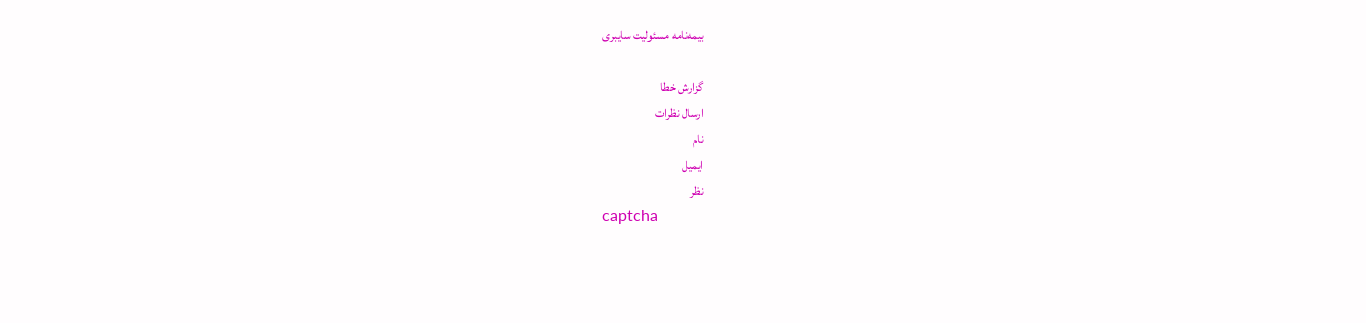بیمه‌نامه مسئولیت سایبری

گزارش خطا
ارسال نظرات
نام
ایمیل
نظر
captcha